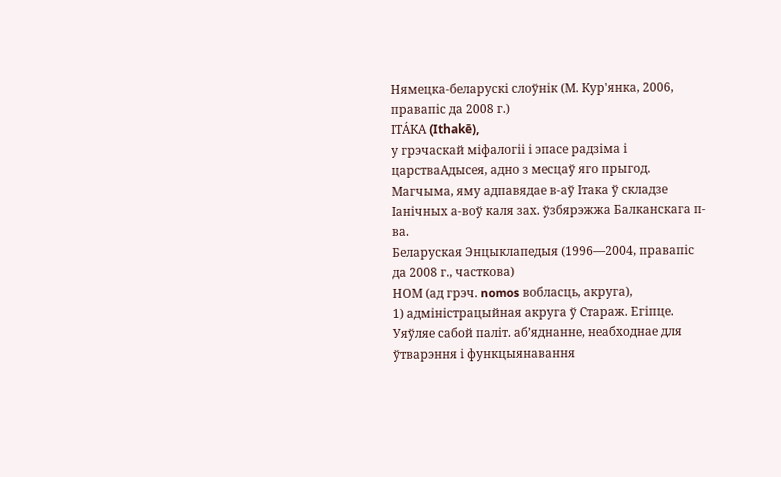Нямецка-беларускі слоўнік (М. Кур'янка, 2006, правапіс да 2008 г.)
ІТА́КА (Ithakē),
у грэчаскай міфалогіі і эпасе радзіма і царстваАдысея, адно з месцаў яго прыгод. Магчыма, яму адпавядае в-аў Ітака ў складзе Іанічных а-воў каля зах. ўзбярэжжа Балканскага п-ва.
Беларуская Энцыклапедыя (1996—2004, правапіс да 2008 г., часткова)
НОМ (ад грэч. nomos вобласць, акруга),
1) адміністрацыйная акруга ў Стараж. Егіпце. Уяўляе сабой паліт. аб’яднанне, неабходнае для ўтварэння і функцыянавання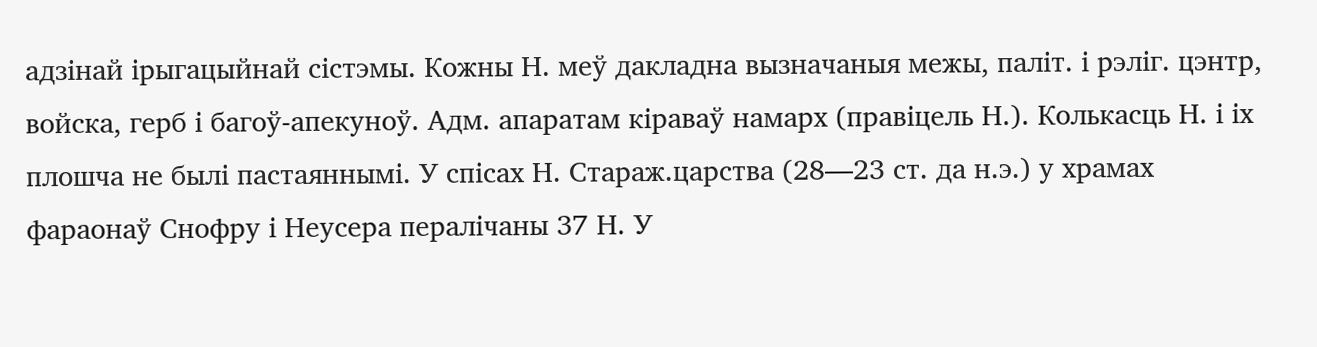адзінай ірыгацыйнай сістэмы. Кожны Н. меў дакладна вызначаныя межы, паліт. і рэліг. цэнтр, войска, герб і багоў-апекуноў. Адм. апаратам кіраваў намарх (правіцель Н.). Колькасць Н. і іх плошча не былі пастаяннымі. У спісах Н. Стараж.царства (28—23 ст. да н.э.) у храмах фараонаў Снофру і Неусера пералічаны 37 Н. У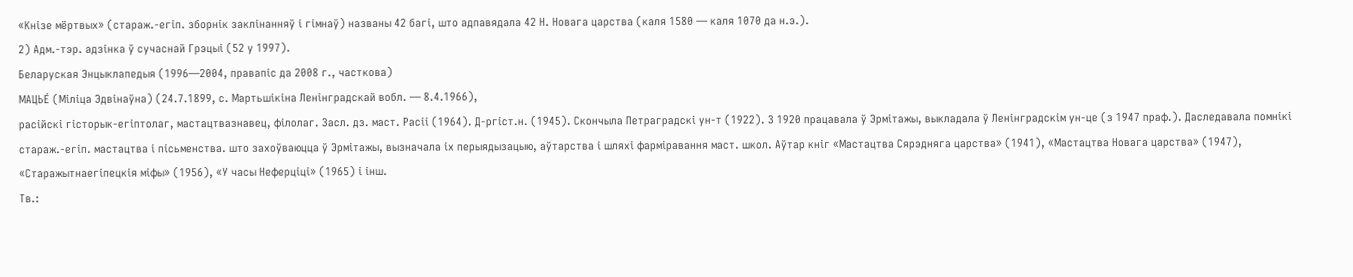«Кнізе мёртвых» (стараж.-егіп. зборнік заклінанняў і гімнаў) названы 42 багі, што адпавядала 42 Н. Новага царства (каля 1580 — каля 1070 да н.э.).
2) Адм.-тэр. адзінка ў сучаснай Грэцыі (52 у 1997).
Беларуская Энцыклапедыя (1996—2004, правапіс да 2008 г., часткова)
МАЦЬЕ́ (Міліца Эдвінаўна) (24.7.1899, с. Мартьшікіна Ленінградскай вобл. — 8.4.1966),
расійскі гісторык-егіптолаг, мастацтвазнавец, філолаг. Засл. дз. маст. Расіі (1964). Д-ргіст.н. (1945). Скончыла Петраградскі ун-т (1922). З 1920 працавала ў Эрмітажы, выкладала ў Ленінградскім ун-це (з 1947 праф.). Даследавала помнікі стараж.-егіп. мастацтва і пісьменства. што захоўваюцца ў Эрмітажы, вызначала іх перыядызацыю, аўтарства і шляхі фарміравання маст. школ. Аўтар кніг «Мастацтва Сярэдняга царства» (1941), «Мастацтва Новага царства» (1947), «Старажытнаегіпецкія міфы» (1956), «У часы Неферціці» (1965) і інш.
Тв.: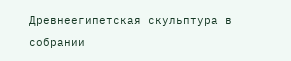Древнеегипетская скульптура в собрании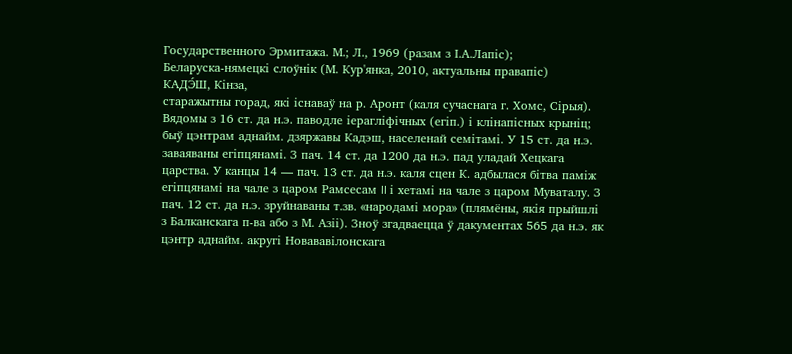Государственного Эрмитажа. М.; Л., 1969 (разам з І.А.Лапіс);
Беларуска-нямецкі слоўнік (М. Кур'янка, 2010, актуальны правапіс)
КАДЭ́Ш, Кінза,
старажытны горад, які існаваў на р. Аронт (каля сучаснага г. Хомс, Сірыя). Вядомы з 16 ст. да н.э. паводле іерагліфічных (егіп.) і клінапісных крыніц; быў цэнтрам аднайм. дзяржавы Кадэш, населенай семітамі. У 15 ст. да н.э. заваяваны егіпцянамі. З пач. 14 ст. да 1200 да н.э. пад уладай Хецкага царства. У канцы 14 — пач. 13 ст. да н.э. каля сцен К. адбылася бітва паміж егіпцянамі на чале з царом Рамсесам II і хетамі на чале з царом Муваталу. З пач. 12 ст. да н.э. зруйнаваны т.зв. «народамі мора» (плямёны, якія прыйшлі з Балканскага п-ва або з М. Азіі). Зноў згадваецца ў дакументах 565 да н.э. як цэнтр аднайм. акругі Новававілонскага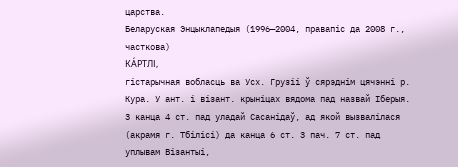царства.
Беларуская Энцыклапедыя (1996—2004, правапіс да 2008 г., часткова)
КА́РТЛІ,
гістарычная вобласць ва Усх. Грузіі ў сярэднім цячэнні р. Кура. У ант. і візант. крыніцах вядома пад назвай Іберыя. З канца 4 ст. пад уладай Сасанідаў, ад якой вызвалілася (акрамя г. Тбілісі) да канца 6 ст. З пач. 7 ст. пад уплывам Візантыі,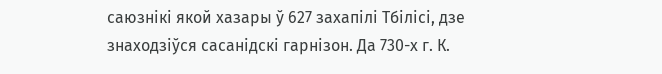саюзнікі якой хазары ў 627 захапілі Тбілісі, дзе знаходзіўся сасанідскі гарнізон. Да 730-х г. К.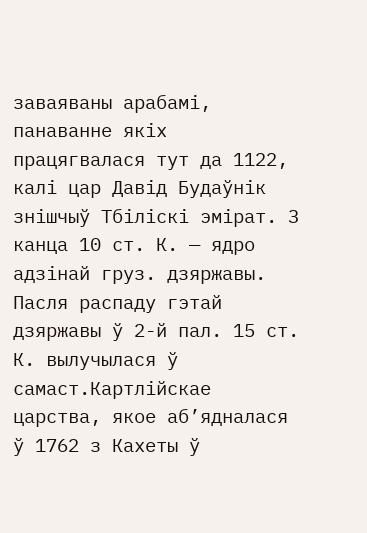заваяваны арабамі, панаванне якіх працягвалася тут да 1122, калі цар Давід Будаўнік знішчыў Тбіліскі эмірат. З канца 10 ст. К. — ядро адзінай груз. дзяржавы. Пасля распаду гэтай дзяржавы ў 2-й пал. 15 ст. К. вылучылася ў самаст.Картлійскае царства, якое аб’ядналася ў 1762 з Кахеты ў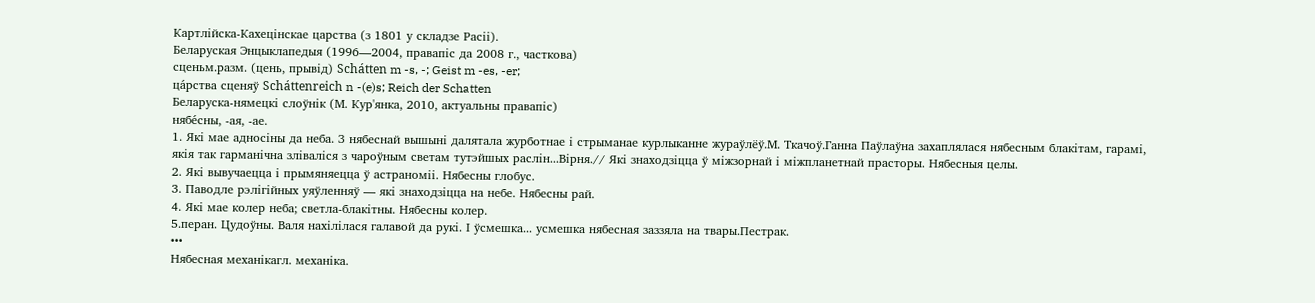Картлійска-Кахецінскае царства (з 1801 у складзе Расіі).
Беларуская Энцыклапедыя (1996—2004, правапіс да 2008 г., часткова)
сценьм.разм. (цень, прывід) Schátten m -s, -; Geist m -es, -er;
ца́рства сценяў Scháttenreich n -(e)s; Reich der Schatten
Беларуска-нямецкі слоўнік (М. Кур'янка, 2010, актуальны правапіс)
нябе́сны, ‑ая, ‑ае.
1. Які мае адносіны да неба. З нябеснай вышыні далятала журботнае і стрыманае курлыканне жураўлёў.М. Ткачоў.Ганна Паўлаўна захаплялася нябесным блакітам, гарамі, якія так гарманічна зліваліся з чароўным светам тутэйшых раслін...Вірня.// Які знаходзіцца ў міжзорнай і міжпланетнай прасторы. Нябесныя целы.
2. Які вывучаецца і прымяняецца ў астраноміі. Нябесны глобус.
3. Паводле рэлігійных уяўленняў — які знаходзіцца на небе. Нябесны рай.
4. Які мае колер неба; светла-блакітны. Нябесны колер.
5.перан. Цудоўны. Валя нахілілася галавой да рукі. І ўсмешка... усмешка нябесная заззяла на твары.Пестрак.
•••
Нябесная механікагл. механіка.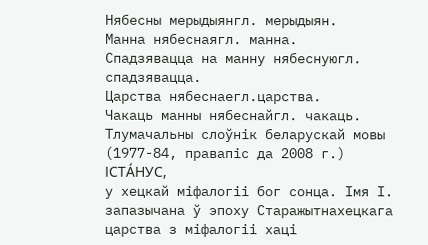Нябесны мерыдыянгл. мерыдыян.
Манна нябеснаягл. манна.
Спадзявацца на манну нябеснуюгл. спадзявацца.
Царства нябеснаегл.царства.
Чакаць манны нябеснайгл. чакаць.
Тлумачальны слоўнік беларускай мовы (1977-84, правапіс да 2008 г.)
ІСТА́НУС,
у хецкай міфалогіі бог сонца. Імя І. запазычана ў эпоху Старажытнахецкага царства з міфалогіі хаці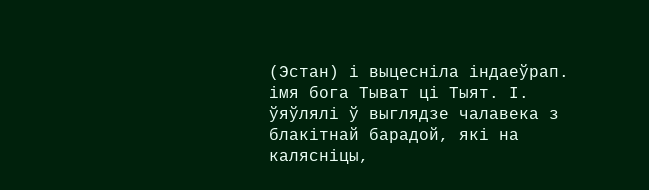(Эстан) і выцесніла індаеўрап. імя бога Тыват ці Тыят. І. ўяўлялі ў выглядзе чалавека з блакітнай барадой, які на калясніцы,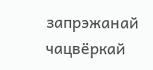запрэжанай чацвёркай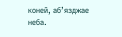коней, аб’язджае неба.